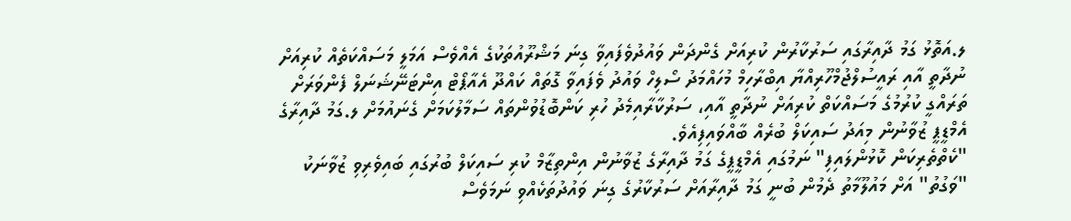ލ.އަތޮޅު ގަމު ދާއިރާގައި ސަރުކާރުން ކުރިއަށް ގެންދަން ވައުދުވެފައިވާ ގިނަ މަޝްރޫއުތަކުގެ އެއްވެސް އަމަލީ މަސައްކަތެއް ކުރިއަށް ނުދާތީ އާއި ރައީސުލްޖުމްހޫރިއްޔާ އިބްރާހިމް މުހައްމަދު ސޯލިހް ވައުދު ވެފައިވާ ގޮތައް ކައްދޫ އެއާޕޯޓް އިންޓަނޭޝަނަލް ފެންވަރަށް ތަރައްގީ ކުރުމުގެ މަސައްކަތް ކުރިއަށް ނުދާތީ އާއި، ސަރުކާރާއިމެދު ހުރި ކަންބޮޑުވުންތައް ސަމާލުކަމަށް ގެނައުމަށް ލ.ގަމު ދާއިރާގެ އެމްޑީޕީ ޒުވާނުން މިއަދު ސައިކަލް ބުރެއް ބާއްވައިފިއެވެ.
"ކެތްތެރިކަން ކޮޅުންލައިފި" ނަމުގައި އެމްޑީޕީގެ ގަމު ދާއިރާގެ ޒުވާނުން އިންތިޒާމް ކުރި ސައިކަލް ބުރުގައި ބައިވެރިވި ޒުވާނަކު "ވަގުތު" އަށް މައުލޫމާތު ދެމުން ބުނީ ގަމު ދާއިރާއަށް ސަރުކާރުގެ ގިނަ ވައުދުތަކެއްވި ނަމަވެސް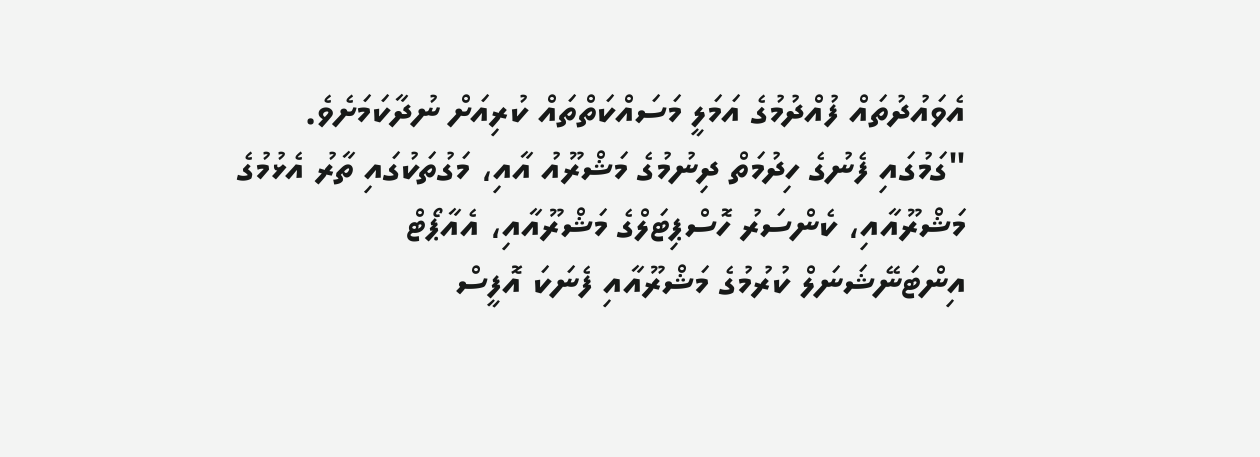އެވައުދުތައް ފުއްދުމުގެ އަމަލީ މަސައްކަތްތައް ކުރިއަށް ނުދާކަމަށެވެ.
"ގަމުގައި ފެނުގެ ހިދުމަތް ދިނުމުގެ މަޝްރޫއު އާއި، މަގުތަކުގައި ތާރު އެޅުމުގެ މަޝްރޫއާއި، ކެންސަރު ހޮސްޕިޓަލްގެ މަޝްރޫއާއި، އެއާޕޯޓް އިންޓަނޭޝަނަލް ކުރުމުގެ މަޝްރޫއާއި ފެނަކަ އޮފީސް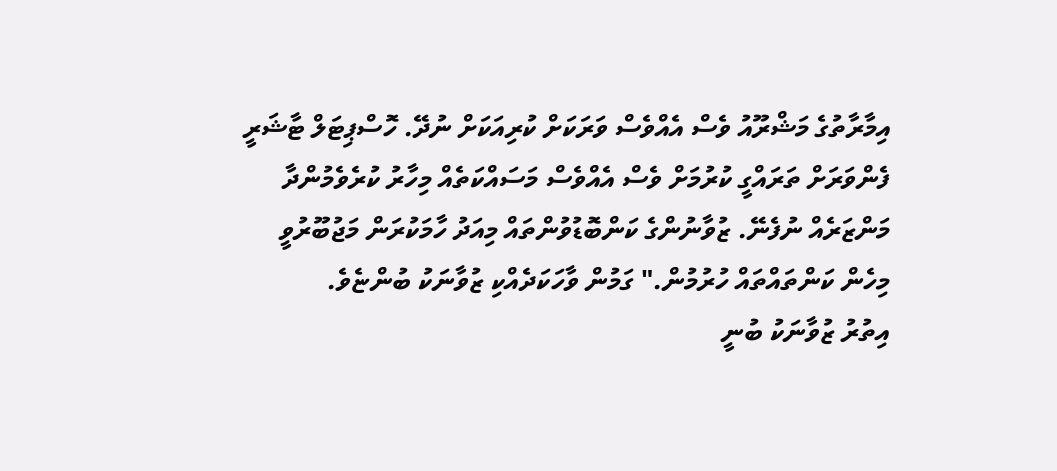އިމާރާތުގެ މަޝްރޫއު ވެސް އެއްވެސް ވަރަކަށް ކުރިއަކަށް ނުދޭ. ހޮސްޕިޓަލް ޓާޝަރީ ފެންވަރަށް ތަރައްގީ ކުރުމަށް ވެސް އެއްވެސް މަސައްކަތެއް މިހާރު ކުރެވެމުންދާ މަންޒަރެއް ނުފެނޭ. ޒުވާނުންގެ ކަންބޮޑުވުންތައް މިއަދު ހާމަކުރަން މަޖުބޫރުވީ މިހެން ކަންތައްތައް ހުރުމުން." ގަމުން ވާހަކަދެއްކި ޒުވާނަކު ބުންޏެވެ.
އިތުރު ޒުވާނަކު ބުނީ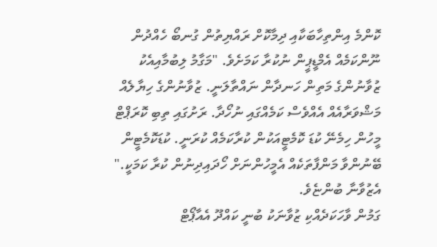ކޮންމެ އިންތިހާބަކާއި ދިމާކޮށް ރައްޔިތުން ގުނބޯ ހެއްދުން ނޫންކަމެއް އެމްޑީޕީން ނުކުރާ ކަމަށެވެ. "މަގާމު ލިބުމާއިއެކު ޒުވާނުންގެ މަތިން ހަނދާން ނައްތާލަނީ. ޒުވާނުންގެ ހިޔާލެއް މަޝްވަރާއެއް އެއްވެސް ކަމެއްގައި ނުހޯދާ. ރަށުގައި ތިބި ކޮރަޕްޓް މީހުން ހިމެނޭ ކުޑަ ކޮމެޓީއަކުން ކުރާކަމެއް ކުރަނީ. ކުޑަކޮމެޓީން ބޭނުންވާ މަންފާތަކެއް އެމީހުންނަށް ހޯދައިދިނުން ކުރާ ކަމަކީ." އެޒުވާނާ ބުންޏެވެ.
ގަމުން ވާހަކަދެއްކި ޒުވާނަކު ބުނީ ކައްދޫ އެއާޕޯޓް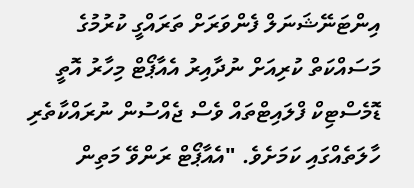އިންޓަނޭޝަނަލް ފެންވަރަށް ތަރައްގީ ކުރުމުގެ މަސައްކަތް ކުރިއަށް ނުދާއިރު އެއާޕޯޓް މިހާރު އޮތީ ޑޮމެސްޓިކް ފްލައިޓްތައް ވެސް ޖެއްސުން ނުރައްކާތެރި ހާލަތެއްގައި ކަމަށެވެ. "އެއާޕޯޓް ރަންވޭ މަތިން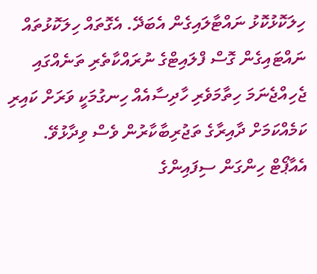ހިލަކޮޅުކޮޅު ނައްޓާލައިގެން އެބަދޭ. އެގޮތައް ހިލަކޮޅުތައް ނައްޓައިގެން ގޮސް ފްލައިޓްގެ ނުރައްކާތެރި ތަނެއްގައި ޖެހިއްޖެނަމަ ހިތާމަވެރި ހާދިސާއެއް ހިނގުމަކީ ވަރަށް ކައިރި ކަމެއްކަމަށް ދާއިރާގެ ތަޖުރިބާކާރުން ވެސް ވިދާޅުވޭ. އެއާޕޯޓް ހިންގަން ސިފައިންގެ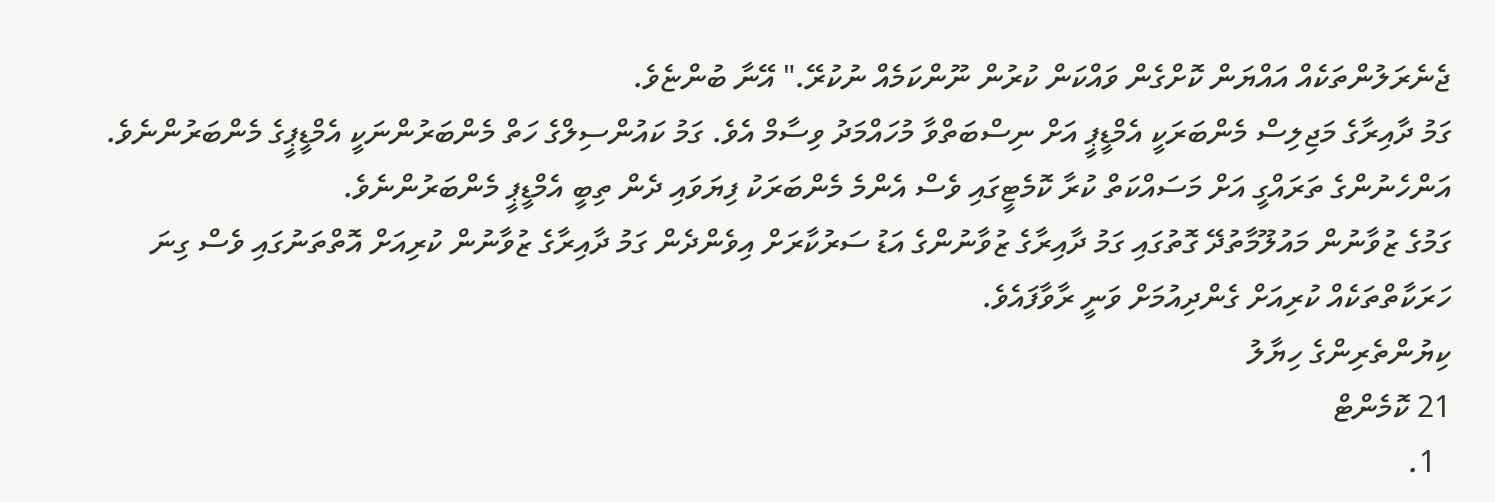ޖެނެރަލުންތަކެއް އައްޔަން ކޮށްގެން ވައްކަން ކުރުން ނޫންކަމެއް ނުކުރޭ." އޭނާ ބުންޏެވެ.
ގަމު ދާއިރާގެ މަޖިލިސް މެންބަރަކީ އެމްޑީޕީ އަށް ނިސްބަތްވާ މުހައްމަދު ވިސާމް އެވެ. ގަމު ކައުންސިލްގެ ހަތް މެންބަރުންނަކީ އެމްޑީޕީގެ މެންބަރުންނެވެ. އަންހެނުންގެ ތަރައްގީ އަށް މަސައްކަތް ކުރާ ކޮމެޓީގައި ވެސް އެންމެ މެންބަރަކު ފިޔަވައި ދެން ތިބީ އެމްޑީޕީ މެންބަރުންނެވެ.
ގަމުގެ ޒުވާނުން މައުލޫމާތުދޭ ގޮތުގައި ގަމު ދާއިރާގެ ޒުވާނުންގެ އަޑު ސަރުކާރަށް އިވެންދެން ގަމު ދާއިރާގެ ޒުވާނުން ކުރިއަށް އޮތްތަނުގައި ވެސް ގިނަ ހަރަކާތްތަކެއް ކުރިއަށް ގެންދިއުމަށް ވަނީ ރާވާފައެވެ.
ކިޔުންތެރިންގެ ހިޔާލު
21 ކޮމެންޓް
  1.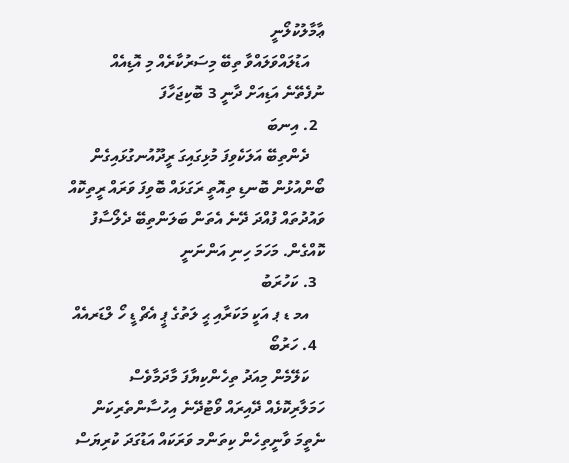ޢާމާލުކުލޯނީ
    އަޑުލައްވަލައްވާ ތިބޭ މިސަރުކާރެއް މި އޮޑިއެއް ނުފެތޭނެ އަޑިއަށް ދާނީ 3 ބޮކިޖަހާފަ
  2. އިނބަ
    ދެންތިބޭ އަލަކެވިފަ މުޅިގައިގަ ރީދޫއުނގުޅައިގެން ބޯންއުޅުން ބޮނޑި ތިއޮތީ ރަގަޅައް ބޮވިފަ ވަރައް ރީތިކޮއް ވައުދުތައް ފުއްދަ ދޭނެ އެތަން ބަލަންތިބޭ ދެލޯސާފު ކޮއްގެން. މަހަމަ ހިނި އަންނަނީ
  3. ކަހުރަބު
    އމ ޑ ޕ އަކީ މަކަރާއި ޙީ ލަތުގެ ޕީ އެޗް ޑީ ހޯ ލްޑަރއެއް
  4. ހަރުބޯ
    ކަލޭމެން މިއަދު ތިހެންކިޔާފަ މާދަމާވެސް ހަމަލާރިކޮޅެއް ދޭއިރައް ވޯޓުދޭނެ އިހުސާންތެރިކަން ނެތީމަ ވާނީތިހެން ކިތަންމ ވަރަކައް އަޑުގަދަ ކުރިޔަސް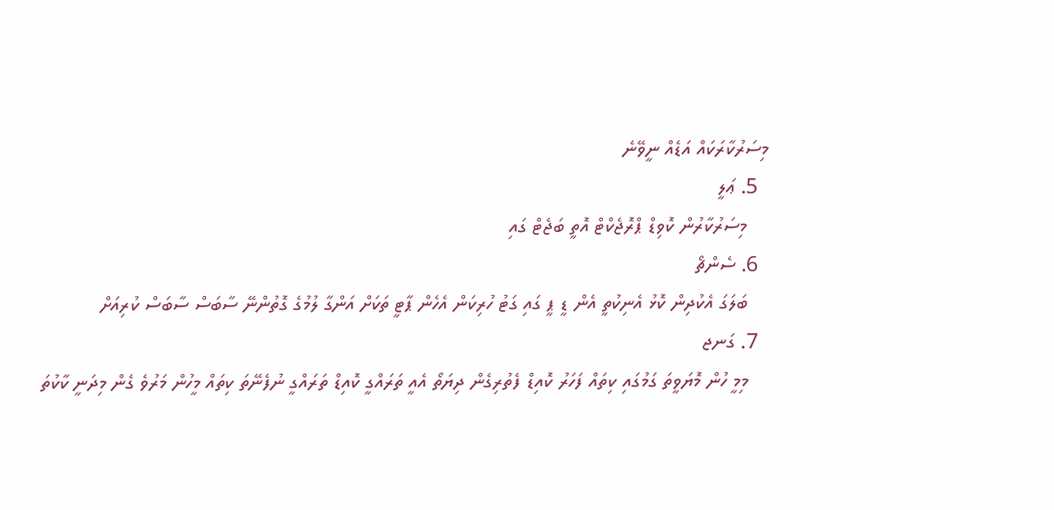މިސަރުކާރަކައް އަޑެއް ނީވޭނެ
  5. ޢަލީ
    މިސަރުކާރުން ކޮވިޑް ޕްރޮޖެކްޓް އޮތީ ބަޖެޓް ގައި
  6. ސެންޗޯ
    ބަލަގަ އެކުދިން ކޮޅު އެނިކުތީ އެން ޑީ ޕީ ގައި ގަޓު ހުރިކަން އެހެން ޕާޓީ ތަކަށް އަންގާ ލުމުގެ ގޮތުންނޭ ސާބަސް ސާބަސް ކުރިއަށް
  7. ގަނޖ
    މިމީ ހުން މޮޔަވީތަ ގަމުގައި ކިތައް ފަހަރު ކޮއިޑް ފެތުރިގެން ދިޔަތޯ އެއީ ތަރައްގީ ކޮއިޑް ތަރައްގީ ނުފެނޭތަ ކިތައް މީހުން މަރުވެ ގެން މިދަނީ ކާކުތަ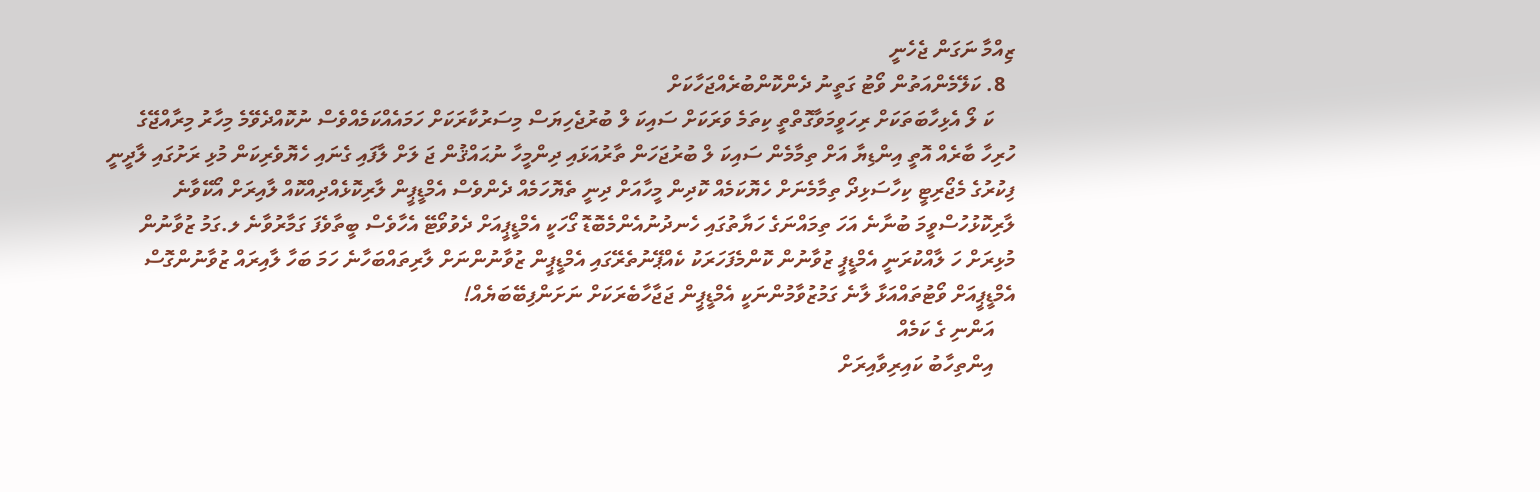ޒިއްމާ ނަގަން ޖެހެނީ
  8. ކަލޭމެންއަތުން ވޯޓު ގަތީނު ދެންކޮންބުރެއްޖަހާކަށް
    ކަ ލޯ އެޅިހާބަތަކަށް ރިހަވީމަވާގޮތްތީ ކިތަމެ ވަރަކަށް ސައިކަ ލް ބުރުޖެހިޔަސް މިސަރުކާރަކަށް ހަމައެއްކަމެއްވެސް ނުކޮއްދެވޭމެ މިހާރު މިރާއްޖޭގެ ހުރިހާ ބާރެއް އޮތީ އިންޑިޔާ އަށް ތިމާމެން ސައިކަ ލް ބުރުޖަހަން ތާރުއަޅައި ދިންމީހާ ނުޙައްޤުން ޖަ ލަށް ލާފައި ގެނައި ހެޔޮވެރިކަން މުޅި ރަށުގައި ލާދީނީ ފިކުރުގެ މެޖޯރިޓީ ކިހާސަޅިދޯ ތިމާމެނަށް ހެޔޮކަމެއް ކޮދިން މީހާއަށް ދިނީ ތެޔޮހަމެއް ދެންވެސް އެމްޑީޕީން ލާރިކޮޅެއްދިއްކޮއް ލާއިރަށް އޯކޭވާނެ ލާރިކޮޅުހުސްވީމަ ބުނާނެ އަހަ ތިމައްނަގެ ހަޔާތުގައި ހެނދުނުއެންމެބޮޑޮ ގޯހަކީ އެމްޑީޕީއަށް ދެވުވޯޓޭ އެހާވެސް ބީތާވެފަ ގަމާރުވާނެ ލ.ގަމު ޒުވާނުން މުޅިރަށް ހަ ލާއްކުރަނީ އެމްޑީޕީ ޒުވާނުން ކޮންމެފަހަރަކު ކެއްޕޭނުތެރޭގައި އެމްޑީޕީން ޒުވާނުންނަށް ލާރިތައްބަހާނެ ހަމަ ބަހާ ލާއިރައް ޒުވާނުންގޮސް އެމްޑީޕީއަށް ވޯޓުތައްއަޅާ ލާނެ ގަމުޒުވާމުންނަކީ އެމްޑީޕީން ޖަޖާހާބެރަކަށް ނަށަންފިބޭބަޔެއް!
    އަންނި ގެ ކަމެއް
    އިންތިހާބު ކައިރިވާއިރަށް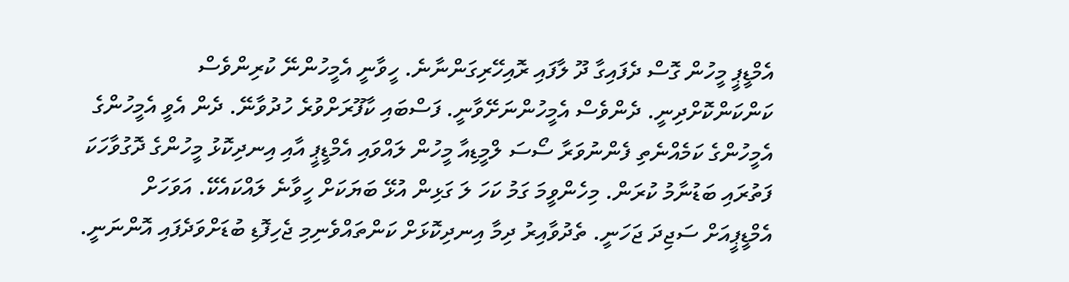އެމްޑީޕީ މީހުން ގޮސް ދެފައިގާ ދޫ ލާފައި ރޮއިހޭރިގަންނާނެ. ހީވާނީ އެމީހުންނޭ ކުރިންވެސް ކަންކަންކޮށްދިނީ. ދެންވެސް އެމީހުންނަށޭވާނީ. ފަސްބައި ކާފޫރަށްވުރެ ހުދުވާނޭ. ދެން އެވީ އެމީހުންގެ އެމީހުންގެ ކަމެއްނެތި ފެންނުވަރާ ސޯސަ ލްމީޑިއާ މީހުން ލައްވައި އެމްޑީޕީ އާއި އިނދިކޮޅު މީހުންގެ ދޮގުވާހަކަ ފަތުރައި ބަޑުނާމު ކުރަން. މިހެންވީމަ ގަމު ކަހަ ލަ ގަޅިން އުޅޭ ބަޔަކަށް ހީވާނެ ލައްކައެކޭ. އަވަހަށް އެމްޑީޕީއަށް ސަޖިދަ ޖަހަނީ. ތެދުވާއިރު ދިމާ އިނދިކޮޅަށް ކަންތައްވެނިމި ޖެހިފޮޑި ބުޑަށްވަދެފައި އޮންނަނީ.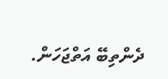ދެންތިބޭ އަތްޖަހަން.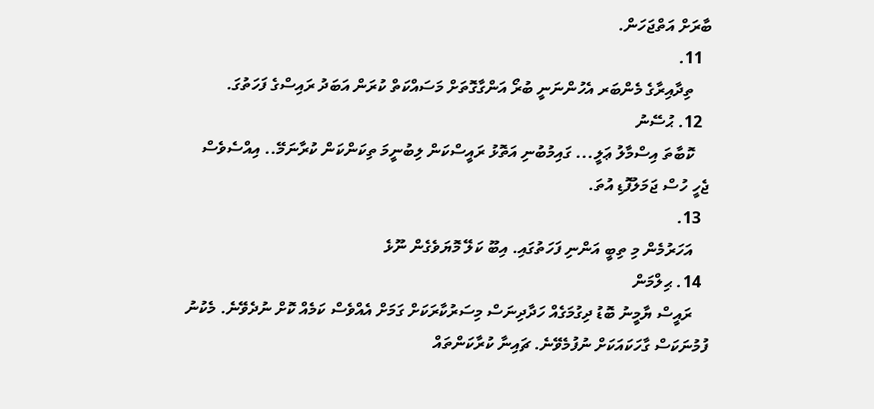ބާރަށް އަތްޖަހަން.
  11.
    ތިދާއިރާގެ މެންބަރ އެހުންނަނީ ބުރޯ އަންގާގޮތަށް މަސައްކަތް ކުރަން އަބަދު ރައިސްގެ ފަހަތުގަ.
  12. ޙުސޭނު
    ކޮބާތަ އިސްމާލު ޢަލީ... ގައިމުބުނި އަތޮޅު ރައީސްކަން ލިބުނީމަ ތިކަންކަން ކުރާނަމޭ.. އިއްސެވެސް ޖެހީ ހުސް ޖަމަލުފޮޑި އުތަ.
  13.
    އަހަރުމެން މި ތިބީ އަންނި ފަހަތުގައި. އިބޫ ކަލޭ މޮޔަވެގެން ނޫޅެ
  14. ޙިލްމަން
    ރައީސް ޔާމީނު ބޮޑު ދިގުމަގެއް ހަދާދިނަސް މިސަރުކާރަކަށް ގަމަށް އެއްވެސް ކަމެއް ކޮށް ނުދެވޭނެ. މެކުނު ފުމުނަކަސް ގާހަކައަކަށް ނުފުމެވޭނެ. ޗައިނާ ކުރާކަންތައް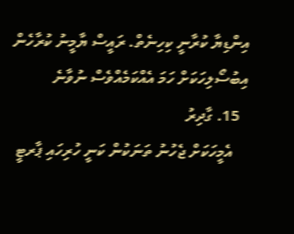އިންޑިޔާ ކުރާނީ ކިހިނެތް. ރައީސް ޔާމީނު ކުރާހެން އިބުސޯލިހަކަށް ހަމަ އެއްކަމެއްވެސް ނުވާނެ
  15. ގާދިރު
    އެމީހަކަށް ޖެހުނު ތަނަކުން ކަނީ ހުރިހައި ޕާރޓީ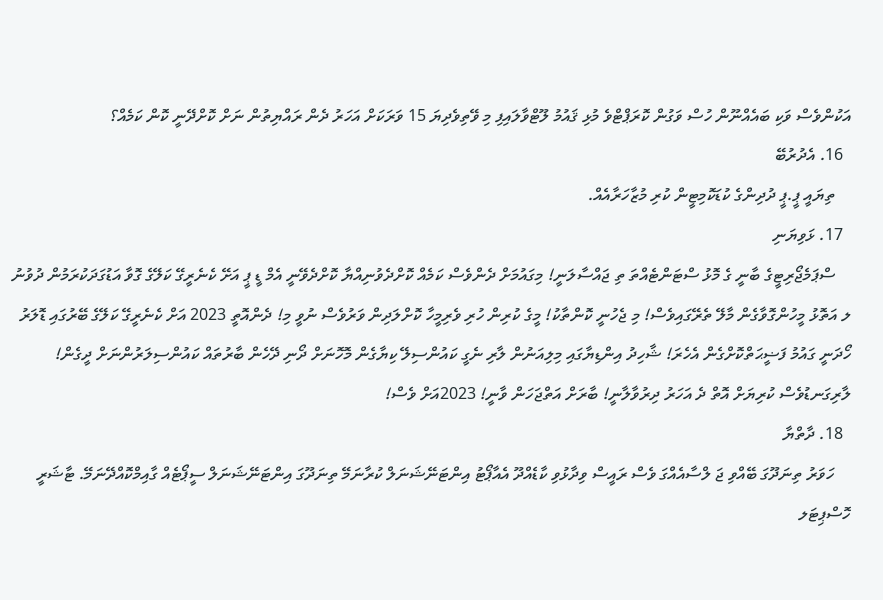އަކުންވެސް ވަކި ބައެއްނޫން ހުސް ވަގުން ކޮރަޕްޓްވެ މުޅި ޤައުމު ލޫޓްވާލައިފި މި ވޭތިވެދިޔަ 15 ވަރަކަށް އަހަރު ދެން ރައްޔިތުން ނަށް ކޮށްދޭނީ ކޮން ކަމެއް؟
  16. އެދުރުބޭ
    ތިޔައީ ޕީ.ޕީ ދުދިންގެ ކުޑަކޮމިޓީން ކުރި މުޒާހަރާއެއް.
  17. ޅަވިޔަނި
    ސްޕަމެޖޯރިޓީގެ ބާނީ ގެ މޮޅު ސްޓަންޓެއްތަ ތި ޖައްސާލަނީ! މިގައުމަށް ދެންވެސް ކަމެއް ކޮށްދެވުނިއްޔާ ކޮށްދެވޭނީ އެމް ޑީ ޕީ އަށޭ ކެނެރީގޭ ކަލޭގެ ގޮވާ އަޑުގަދަކުރަމުން ދުވުނު ލ އަތޮޅު މީހުންގޮވާގެން މާލޭ ތެރޭގައިވެސް! މި ޖެހުނީ ކޮންތާކު! މީގެ ކުރިން ހުރި ވެރިމީހާ ކޮށްލަދިން ވަރުވެސް ނުވީ މި! ދެންއޮތީ 2023 އަށް ކެނެރީގޭ ކަލޭގެ ބޭރުގައި ޑޮލަރު ހޯދަނީ ގައުމު ފަޟީޙަތްކޮށްގެން އެހެރަ! ޝާހިދު އިންޑިޔާގައި މިލިއަނުން ލާރި ނެގީ ކައުންސިލޭ ކިޔާގެން މޮހޮނަށް ދޯނި ދޭހެން ބާރުތައް ކައުންސިލަރުންނަށް ދީގެން! ލާރިގަނޑުވެސް ކުރިޔަށް އޮތް ދެ އަހަރު ދިރުވާލާނީ! ބާރަށް އަތްޖަހަން ވާނީ! 2023އަށް ވެސް!
  18. ދާތްޔާ
    ހަވަރު ތިނަދޫގަ ބޭއްވި ޖަ ލްސާއެއްގަ ވެސް ރައީސް ވިދާޅުވި ކާޑެއްދޫ އެއާޕޯޓު އިންޓަނޭޝަނަލް ކުރާނަމޭ ތިނަދޫގަ އިންޓަނޭޝަނަލް ސީޕޯޓެއް ގާއިމްކޮއްދޭނަމޭ. ޓާޝަރީ ހޮސްޕިޓަލ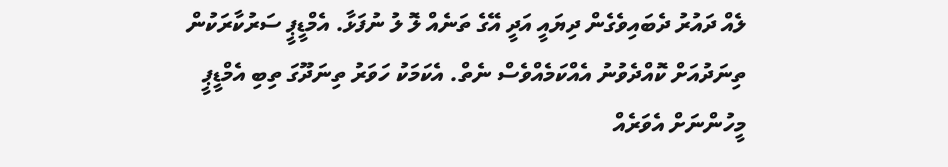ލެއް ދައުރު ދެބައިވެގެން ދިޔައީ އަދީ އޭގެ ތަނެއް ލޮ ލު ނުފަޅާ. އެމްޑީޕީ ސަރުކާރަކުން ތިނަދުއަށް ކޮއްދެވުނު އެއްކަމެއްވެސް ނެތް. އެކަމަކު ހަވަރު ތިނަދޫގަ ތިބި އެމްޑީޕީ މީހުންނަށް އެވަރެއް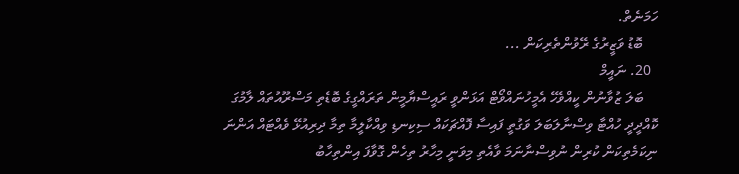ހަމަނެތް.
    ބޮޑު ވަޒީރުގެ ރޭވުންތެރިކަން ...
  20. ނައީމް
    ބަލަ ޒުވާނުން ކީއްވެހޭ އެމީހުނައްވޯޓް އަޅަންވީ ރައީސްޔާމީން ތަރައްގީގެ ބޮޑެތި މަސްރޫއުތައް ލާމުގަ ކޮއްދީދީ ހުއްޓާ ވިސްނާލަބަލަ ވަގުތީ ފައިސާ ފޮއްޗަކައް ސިކިނޑި ވިއްކާލީމާ ތިމާ ދިރިއުޅޭ ވެއްޓައް އަންނަ ނިކަމެތިކަން ކުރިން ނުވިސްނާނަމަ ވާއެތި މިވަނީ މިހާރު ތިހެން ގޮވާފަ އިންތިހާބު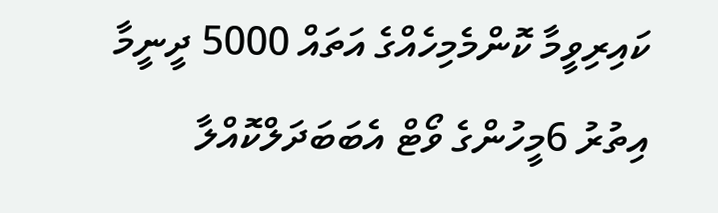ކައިރިވީމާ ކޮންމެމިހެއްގެ އަތައް 5000 ދީނީމާ އިތުރު 6މީހުންގެ ވޯޓް އެބަބަދަލްކޮއްލާ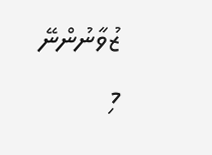ޒުވާނުންނޭ މި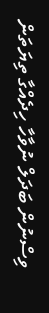ވިސްނުން ބަދަލް ނުވާހާ ހިދެއްގާ ތިޔަތަން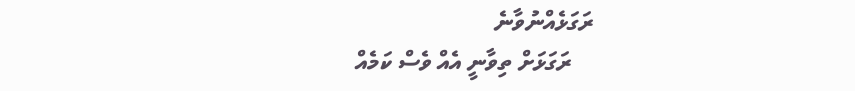ރަގަޅެއްނުވާނެ
    ރަގަޅަށް ތިވާނީ އެއް ވެސް ކަމެއް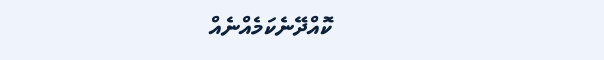ކޮއްދޭނެކަމެއްނެއް